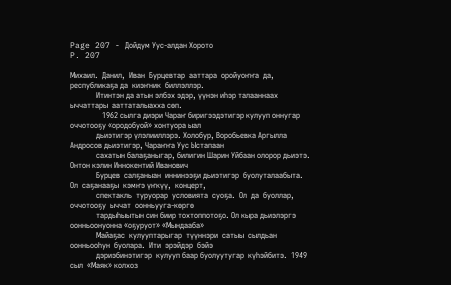Page 207 - Дойдум Уус-алдан Хорото
P. 207

Михаил.  Данил,  Иван  Бурцевтар  ааттара  оройуоҥҥа  да,  республикаҕа да  киэҥник  биллэллэр.
             Итинтэн да атын элбэх эдэр, үүнэн иһэр талааннаах ыччаттары  ааттаталыахха сөп.
                1962 сылга диэри Чараҥ биригээдэтигэр кулууп оннугар оччотооҕу «ородобуой» хонтуора ыал
             дьиэтигэр үлэлииллэрэ. Холобур, Воробьевка Аргылла Андросов дьиэтигэр, Чараҥҥа Уус Ыстапаан
             сахатын балаҕаныгар, билигин Шарин Уйбаан олорор дьиэтэ. Онтон кэлин Иннокентий Иванович
             Бурцев  салҕаныан  иннинээҕи дьиэтигэр  буолуталаабыта.  Ол  саҕанааҕы  кэмҥэ үҥкүү,  концерт,
             спектакль  туруорар  условията  суоҕа.  Ол  да  буоллар,  оччотооҕу  ыччат  оонньууга-көргө
             тардыһыытын син биир тохтоппотоҕо. Ол кыра дьиэлэргэ оонньоонуонна «оҕуруот» «Мындааба»
             Майаҕас  кулууптарыгар  түүннэри  сатыы  сылдьан  оонньооһун  буолара.  Ити  эрэйдэр  бэйэ
             дэриэбинэтигэр  кулууп баар буолуутугар  күһэйбитэ.  1949  сыл  «Маяк» колхоз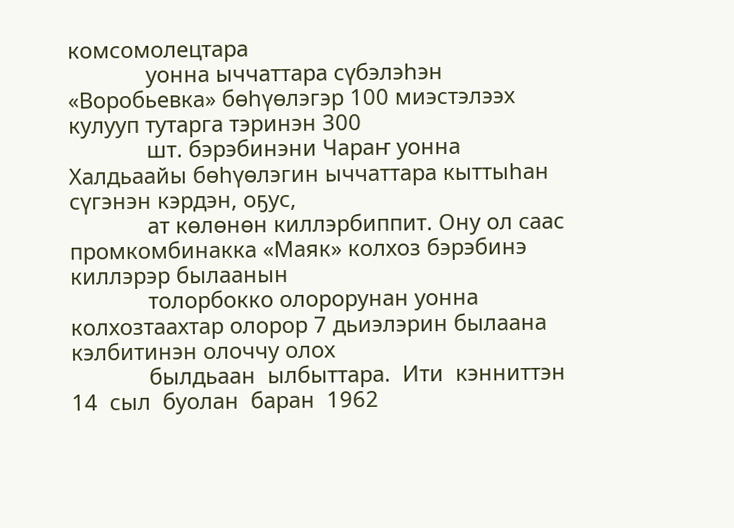комсомолецтара
             уонна ыччаттара сүбэлэһэн «Воробьевка» бөһүөлэгэр 100 миэстэлээх кулууп тутарга тэринэн 300
             шт. бэрэбинэни Чараҥ уонна Халдьаайы бөһүөлэгин ыччаттара кыттыһан сүгэнэн кэрдэн, оҕус,
             ат көлөнөн киллэрбиппит. Ону ол саас промкомбинакка «Маяк» колхоз бэрэбинэ киллэрэр былаанын
             толорбокко олорорунан уонна колхозтаахтар олорор 7 дьиэлэрин былаана кэлбитинэн олоччу олох
             былдьаан  ылбыттара.  Ити  кэнниттэн  14  сыл  буолан  баран  1962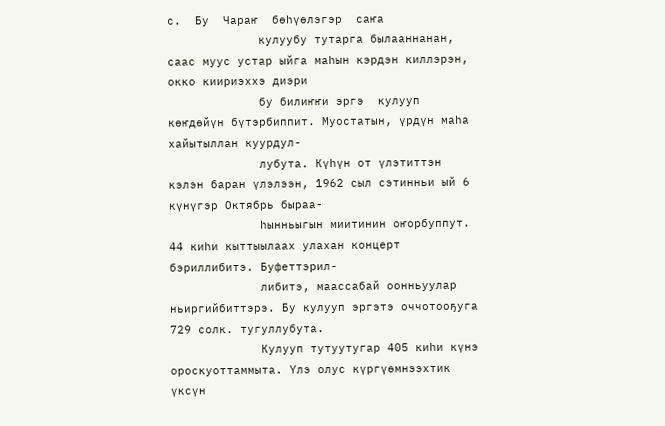с.  Бу  Чараҥ  бөһүөлэгэр  саҥа
             кулуубу тутарга былааннанан, саас муус устар ыйга маһын кэрдэн киллэрэн, окко киириэххэ диэри
             бу билиҥҥи эргэ  кулууп көҥдөйүн бүтэрбиппит. Муостатын, үрдүн маһа хайытыллан куурдул-
             лубута. Күһүн от үлэтиттэн кэлэн баран үлэлээн, 1962 сыл сэтинньи ый 6 күнүгэр Октябрь быраа-
             һынньыгын миитинин оҥорбуппут. 44 киһи кыттыылаах улахан концерт бэриллибитэ. Буфеттэрил-
             либитэ, маассабай оонньуулар ньиргийбиттэрэ. Бу кулууп эргэтэ оччотооҕуга 729 солк. тугуллубута.
             Кулууп тутуутугар 405 киһи күнэ ороскуоттаммыта. Үлэ олус күргүөмнээхтик үксүн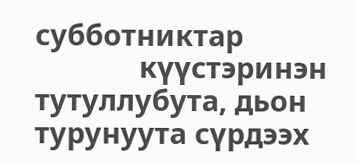субботниктар
             күүстэринэн тутуллубута, дьон турунуута сүрдээх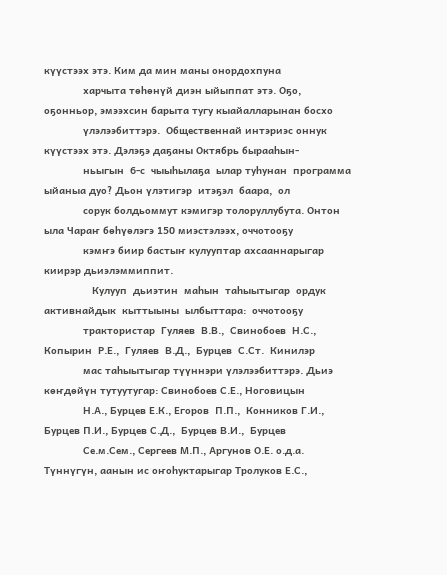күүстээх этэ. Ким да мин маны онордохпуна
             харчыта төһөнүй диэн ыйыппат этэ. Оҕо, оҕонньор, эмээхсин барыта тугу кыайалларынан босхо
             үлэлээбиттэрэ.  Общественнай интэриэс оннук күүстээх этэ. Дэлэҕэ даҕаны Октябрь бырааһын-
             ньыгын  6-с  чыыһылаҕа  ылар туһунан  программа ыйаныа дуо? Дьон үлэтигэр  итэҕэл  баара,  ол
             сорук болдьоммут кэмигэр толоруллубута. Онтон ыла Чараҥ бөһүөлэгэ 150 миэстэлээх, оччотооҕу
             кэмҥэ биир бастыҥ кулууптар ахсааннарыгар киирэр дьиэлэммиппит.
                Кулууп  дьиэтин  маһын  таһыытыгар  ордук  активнайдык  кыттыыны  ылбыттара:  оччотооҕу
             трактористар  Гуляев  В.В.,  Свинобоев  Н.С.,  Копырин  Р.Е.,  Гуляев  В.Д.,  Бурцев  С.Ст.  Кинилэр
             мас таһыытыгар түүннэри үлэлээбиттэрэ. Дьиэ көҥдөйүн тутуутугар: Свинобоев С.Е., Ноговицын
             Н.А., Бурцев Е.К., Егоров  П.П.,  Конников Г.И.,  Бурцев П.И., Бурцев С.Д.,  Бурцев В.И.,  Бурцев
             Се.м.Сем., Сергеев М.П., Аргунов О.Е. о.д.а. Түннүгүн, аанын ис оҥоһуктарыгар Тролуков Е.С.,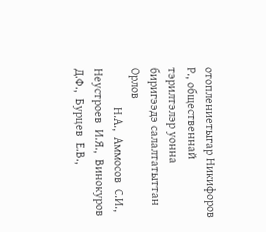отоплениетыгар Никифоров Р., общественнай тэрилтэлэр уонна биригээдэ салалтатыттан Орлов
             Н.А.,  Аммосов  С.И.,  Неустроев  И.Я.,  Винокуров Д.Ф.,  Бурцев  Е.В.,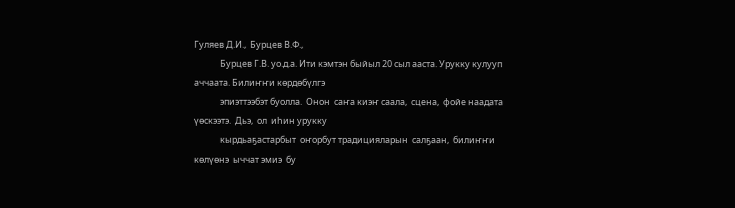Гуляев Д.И.,  Бурцев В.Ф.,
             Бурцев Г.В. уо.д.а. Ити кэмтэн быйыл 20 сыл ааста. Урукку кулууп аччаата. Билиҥҥи көрдөбүлгэ
             эпиэттээбэт буолла.  Онон  саҥа киэҥ саала,  сцена,  фойе наадата үөскээтэ.  Дьэ,  ол  иһин урукку
             кырдьаҕастарбыт  оҥорбут традицияларын  салҕаан,  билиҥҥи  көлүөнэ  ыччат эмиэ  бу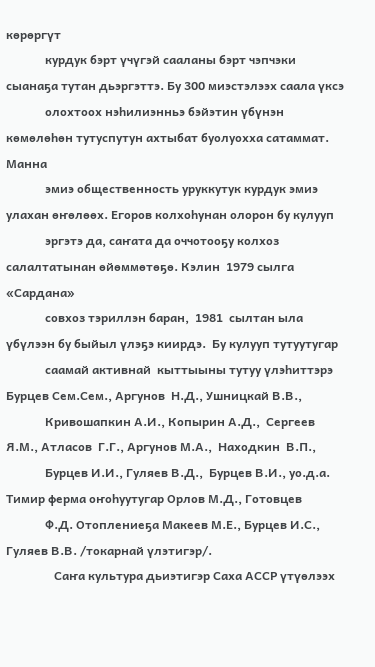көрөргүт
             курдук бэрт үчүгэй сааланы бэрт чэпчэки сыанаҕа тутан дьэргэттэ. Бу 300 миэстэлээх саала үксэ
             олохтоох нэһилиэнньэ бэйэтин үбүнэн көмөлөһөн тутуспутун ахтыбат буолуохха сатаммат. Манна
             эмиэ общественность уруккутук курдук эмиэ улахан өҥөлөөх. Егоров колхоһунан олорон бу кулууп
             эргэтэ да, саҥата да оччотооҕу колхоз салалтатынан өйөммөтөҕө. Кэлин  1979 сылга «Сардана»
             совхоз тэриллэн баран,  1981  сылтан ыла үбүлээн бу быйыл үлэҕэ киирдэ.  Бу кулууп тутуутугар
             саамай активнай  кыттыыны тутуу үлэһиттэрэ Бурцев Сем.Сем., Аргунов  Н.Д., Ушницкай В.В.,
             Кривошапкин А.И., Копырин А.Д.,  Сергеев Я.М., Атласов  Г.Г., Аргунов М.А.,  Находкин  В.П.,
             Бурцев И.И., Гуляев В.Д.,  Бурцев В.И., уо.д.а. Тимир ферма оҥоһуутугар Орлов М.Д., Готовцев
             Ф.Д. Отоплениеҕа Макеев М.Е., Бурцев И.С., Гуляев В.В. /токарнай үлэтигэр/.
                Саҥа культура дьиэтигэр Саха АССР үтүөлээх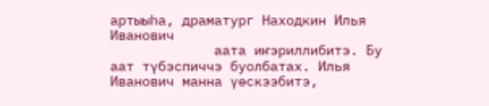артыыһа, драматург Находкин Илья Иванович
             аата иҥэриллибитэ. Бу аат түбэспиччэ буолбатах. Илья Иванович манна үөскээбитэ,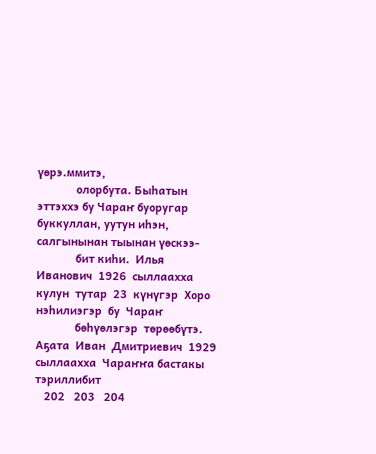үөрэ.ммитэ,
             олорбута. Быһатын эттэххэ бу Чараҥ буоругар  буккуллан, уутун иһэн, салгынынан тыынан үөскээ-
             бит киһи.  Илья  Иванович  1926  сыллаахха  кулун  тутар  23  күнүгэр  Хоро  нэһилиэгэр  бу  Чараҥ
             бөһүөлэгэр  төрөөбүтэ.  Аҕата  Иван  Дмитриевич  1929  сыллаахха  Чараҥҥа бастакы  тэриллибит
   202   203   204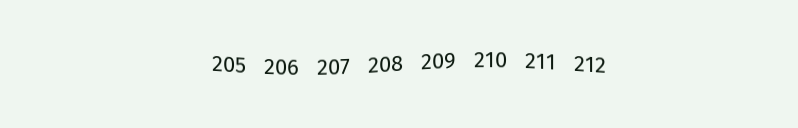205   206   207   208   209   210   211   212